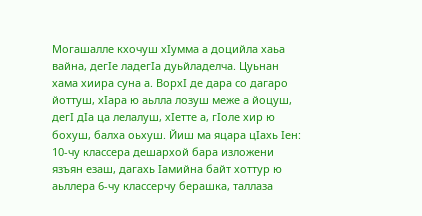Могашалле кхочуш хIумма а доцийла хаьа вайна, дегIе ладегIа дуьйладелча. Цуьнан хама хиира суна а. ВорхI де дара со дагаро йоттуш, хIара ю аьлла лозуш меже а йоцуш, дегI дIа ца лелалуш, хIетте а, гIоле хир ю бохуш, балха оьхуш. Йиш ма яцара цIахь Iен: 10-чу классера дешархой бара изложени язъян езаш, дагахь Iамийна байт хоттур ю аьллера 6-чу классерчу берашка, таллаза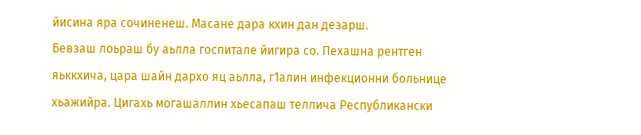йисина яра сочиненеш. Масане дара кхин дан дезарш.
Бевзаш лоьраш бу аьлла госпитале йигира со. Пехашна рентген яьккхича, цара шайн дархо яц аьлла, г1алин инфекционни больнице хьажийра. Цигахь могашаллин хьесапаш теллича Республикански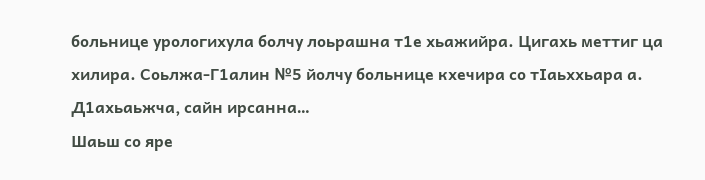больнице урологихула болчу лоьрашна т1е хьажийра. Цигахь меттиг ца хилира. Соьлжа-Г1алин №5 йолчу больнице кхечира со тIаьххьара а. Д1ахьаьжча, сайн ирсанна…
Шаьш со яре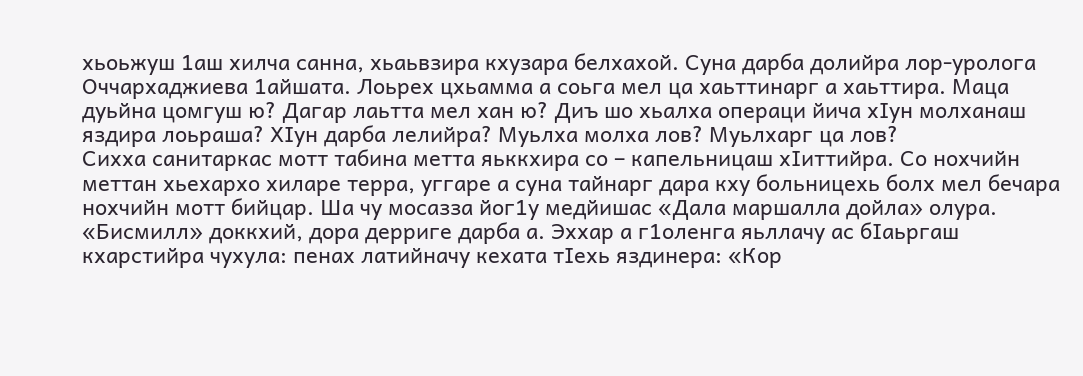хьоьжуш 1аш хилча санна, хьаьвзира кхузара белхахой. Суна дарба долийра лор-уролога Оччархаджиева 1айшата. Лоьрех цхьамма а соьга мел ца хаьттинарг а хаьттира. Маца дуьйна цомгуш ю? Дагар лаьтта мел хан ю? Диъ шо хьалха операци йича хIун молханаш яздира лоьраша? ХIун дарба лелийра? Муьлха молха лов? Муьлхарг ца лов?
Сихха санитаркас мотт табина метта яьккхира со – капельницаш хIиттийра. Со нохчийн меттан хьехархо хиларе терра, уггаре а суна тайнарг дара кху больницехь болх мел бечара нохчийн мотт бийцар. Ша чу мосазза йог1у медйишас «Дала маршалла дойла» олура. «Бисмилл» доккхий, дора дерриге дарба а. Эххар а г1оленга яьллачу ас бIаьргаш кхарстийра чухула: пенах латийначу кехата тIехь яздинера: «Кор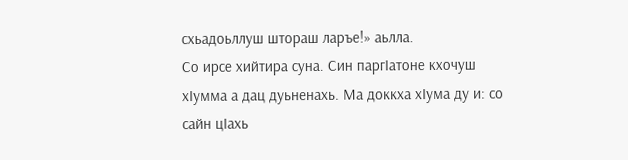схьадоьллуш штораш ларъе!» аьлла.
Со ирсе хийтира суна. Син паргIатоне кхочуш хIумма а дац дуьненахь. Ма доккха хIума ду и: со сайн цIахь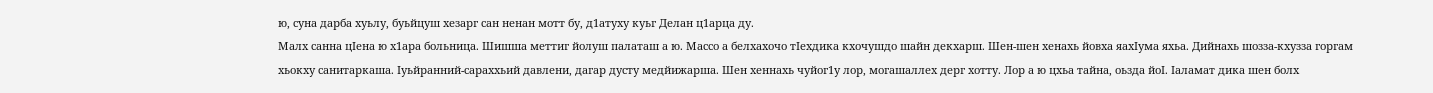ю, суна дарба хуьлу, буьйцуш хезарг сан ненан мотт бу, д1атуху куьг Делан ц1арца ду.
Малх санна цIена ю х1ара больница. Шишша меттиг йолуш палаташ а ю. Массо а белхахочо тIехдика кхочушдо шайн декхарш. Шен-шен хенахь йовха яахIума яхьа. Дийнахь шозза-кхузза горгам хьокху санитаркаша. Iуьйранний-сараххьий давлени, дагар дусту медйижарша. Шен хеннахь чуйог1у лор, могашаллех дерг хотту. Лор а ю цхьа тайна, оьзда йоI. Iаламат дика шен болх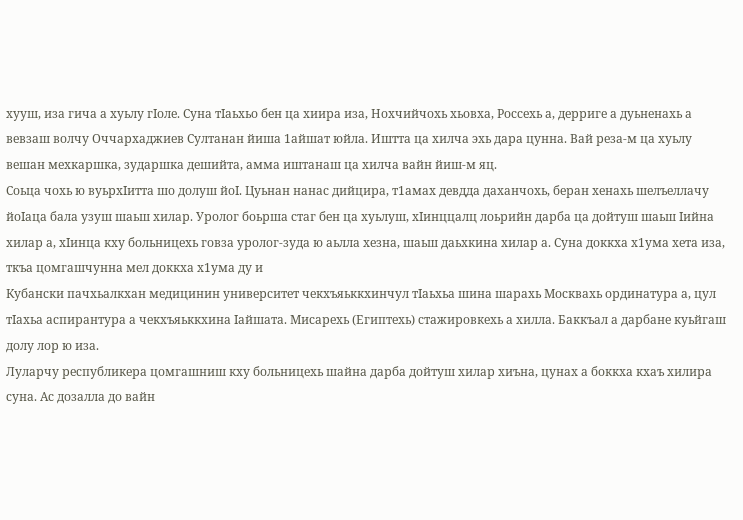хууш, иза гича а хуьлу гIоле. Суна тIаьхьо бен ца хиира иза, Нохчийчохь хьовха, Россехь а, дерриге а дуьненахь а вевзаш волчу Оччархаджиев Султанан йиша 1айшат юйла. Иштта ца хилча эхь дара цунна. Вай реза-м ца хуьлу вешан мехкаршка, зударшка дешийта, амма иштанаш ца хилча вайн йиш-м яц.
Соьца чохь ю вуьрхIитта шо долуш йоI. Цуьнан нанас дийцира, т1амах девдда даханчохь, беран хенахь шелъеллачу йоIаца бала узуш шаьш хилар. Уролог боьрша стаг бен ца хуьлуш, хIинццалц лоьрийн дарба ца дойтуш шаьш Iийна хилар а, хIинца кху больницехь говза уролог-зуда ю аьлла хезна, шаьш даьхкина хилар а. Суна доккха х1ума хета иза, ткъа цомгашчунна мел доккха х1ума ду и
Кубански пачхьалкхан медицинин университет чекхъяьккхинчул тIаьхьа шина шарахь Москвахь ординатура а, цул тIахьа аспирантура а чекхъяьккхина Iайшата. Мисарехь (Египтехь) стажировкехь а хилла. Баккъал а дарбане куьйгаш долу лор ю иза.
Луларчу республикера цомгашниш кху больницехь шайна дарба дойтуш хилар хиъна, цунах а боккха кхаъ хилира суна. Ас дозалла до вайн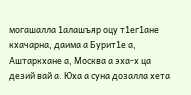могашалла 1алашъяр оцу т1ег1ане кхачарна, даима а Бурит1е а, Аштаркхане а, Москва а эха-х ца дезий вай а. Юха а суна дозалла хета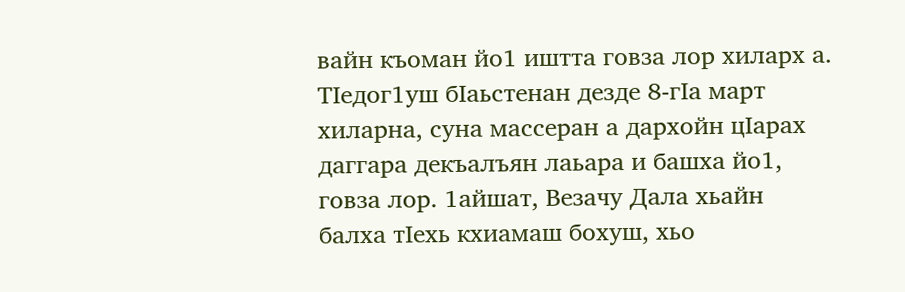вайн къоман йо1 иштта говза лор хиларх а.
ТIедог1уш бIаьстенан дезде 8-гIа март хиларна, суна массеран а дархойн цIарах даггара декъалъян лаьара и башха йо1, говза лор. 1айшат, Везачу Дала хьайн балха тIехь кхиамаш бохуш, хьо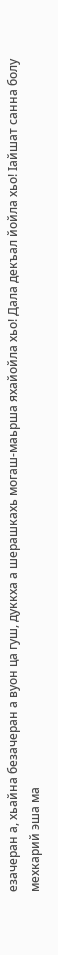езачеран а, хьайна безачеран а вуон ца гуш, дуккха а шерашкахь могаш-маьрша яхайойла хьо! Дала декъал йойла хьо! Iайшат санна болу мехкарий эша ма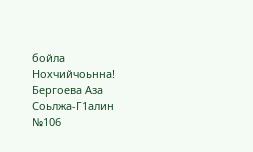бойла Нохчийчоьнна!
Бергоева Аза
Соьлжа-Г1алин №106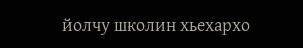йолчу школин хьехархо